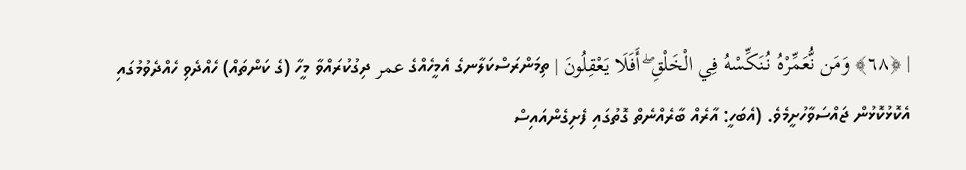| ﴿٦٨﴾ وَمَن نُّعَمِّرْهُ نُنَكِّسْهُ فِي الْخَلْقِ ۖ أَفَلَا يَعْقِلُونَ | ތިމަންރަސްކަލާނގެ އެމީހެއްގެ عمر ދިގުކުރައްވާ މީހާ (ގެ ކަންތައް) ހެއްދެވި ހެއްދެވުމުގައި އެކޮޅުކޮޅުން ޖައްސަވާހުށީމެވެ. (އެބަހީ: އާރެއް ބާރެއްނެތް ގޮތުގައި ފެށިގެންއައިސް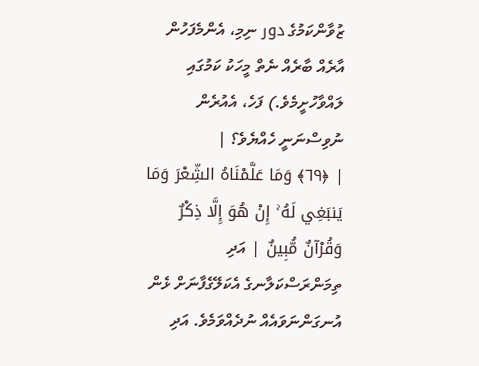ޒުވާންކަމުގެ دور ނިމި، އެންމެފަހުން އާރެއް ބާރެއް ނެތް މީހަކު ކަމުގައި ލައްވާހުށީމެވެ.) ފަހެ، އެއުރެން ނުވިސްނަނީ ހެއްޔެވެ؟ |
| ﴿٦٩﴾ وَمَا عَلَّمْنَاهُ الشِّعْرَ وَمَا يَنبَغِي لَهُ ۚ إِنْ هُوَ إِلَّا ذِكْرٌ وَقُرْآنٌ مُّبِينٌ | އަދި ތިމަންރަސްކަލާނގެ އެކަލޭގެފާނަށް ޅެން އުނގަންނަވައެއް ނުދެއްވަމެވެ. އަދި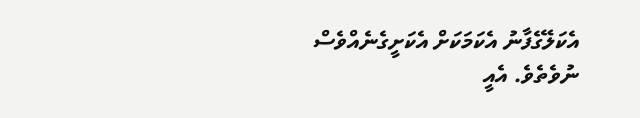އެކަލޭގެފާނު އެކަމަކަށް އެކަށީގެނެއްވެސް ނުވެތެވެ. އެއީ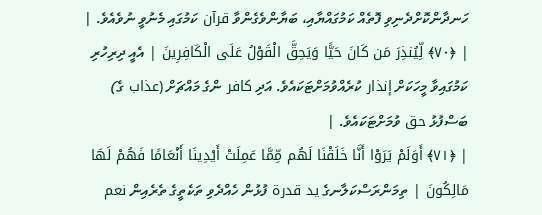ހަނދާންކޮށްދެނިވި ފޮތެއް ކަމުގައްޔާއި، ބަޔާންވެގެންވާ قرآن ކަމުގައި މެނުވީ ނުވެއެވެ. |
| ﴿٧٠﴾ لِّيُنذِرَ مَن كَانَ حَيًّا وَيَحِقَّ الْقَوْلُ عَلَى الْكَافِرِينَ | އެއީ ދިރިހުރި ކަމުގައިވާ މީހަކަށް إنذار ކުރެއްވުމަށްޓަކައެވެ. އަދި كافر ންގެ މައްޗަށް (عذاب ގެ) ބަސްފުޅު حق ވުމަށްޓަކައެވެ. |
| ﴿٧١﴾ أَوَلَمْ يَرَوْا أَنَّا خَلَقْنَا لَهُم مِّمَّا عَمِلَتْ أَيْدِينَا أَنْعَامًا فَهُمْ لَهَا مَالِكُونَ | ތިމަންރަސްކަލާނގެ يد قدرة ފުޅުން ހެއްދެވި ތަކެތީގެ ތެރެއިން نعم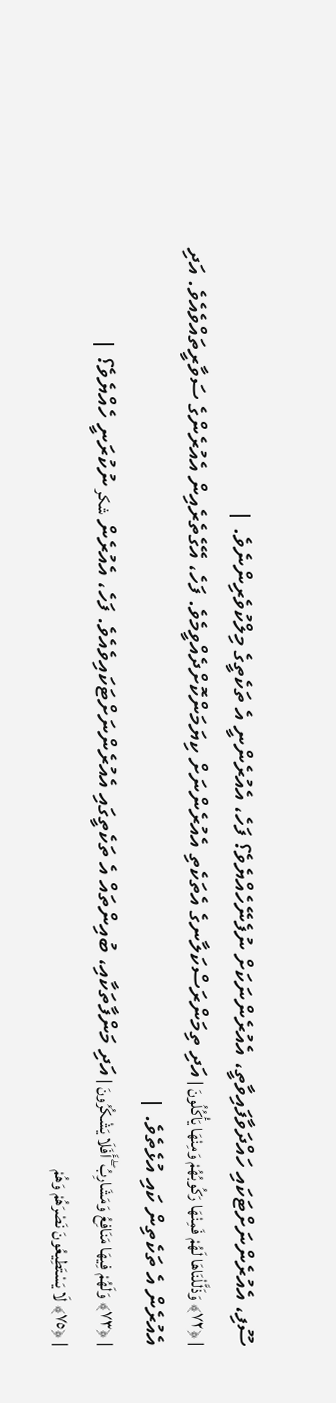ސޫފި، އެއުރެންނަށްޓަކައި ހައްދަވާފައިވާތީ، އެއުރެންނަކަށް ނުފެނޭހެއްޔެވެ؟ ފަހެ، އެއުރެންނީ އެ ތަކެތީގެ މިލްކުވެރިންނެވެ. |
| ﴿٧٢﴾ وَذَلَّلْنَاهَا لَهُمْ فَمِنْهَا رَكُوبُهُمْ وَمِنْهَا يَأْكُلُونَ | އަދި ތިމަންރަސްކަލާނގެ އެތަކެތި އެއުރެންނަށް ކިޔަމަންކޮށްދެއްވީމެވެ. ފަހެ، އޭގެތެރެއިން އެއުރެންގެ ސަވާރީތައްވެއެވެ. އަދި އެއުރެން އެ ތަކެތިން ކައި އުޅެތެވެ. |
| ﴿٧٣﴾ وَلَهُمْ فِيهَا مَنَافِعُ وَمَشَارِبُ ۖ أَفَلَا يَشْكُرُونَ | އަދި މަންފާތަކާއި، ބުއިންތައް އެ ތަކެތީގައި އެއުރެންނަށްޓަކައިވެއެވެ. ފަހެ، އެއުރެން شكر ނުކުރަނީ ހެއްޔެވެ؟ |
| ﴿٧٥﴾ لَا يَسْتَطِيعُونَ نَصْرَهُمْ وَهُمْ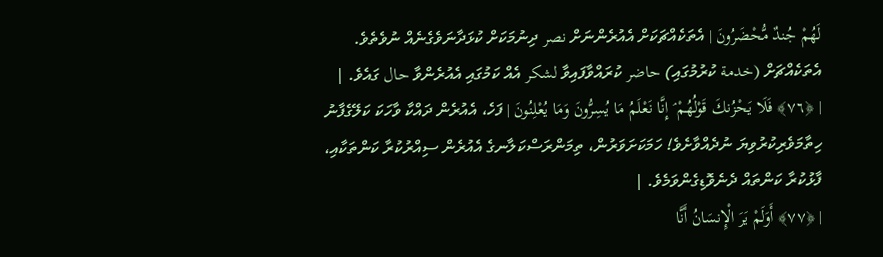لَهُمْ جُندٌ مُّحْضَرُونَ | އެތަކެއްޗަކަށް އެއުރެންނަށް نصر ދިނުމަކަށް ކުޅަދާނަވެގެނެއް ނުވެތެވެ. އެތަކެއްޗަށް (خدمة ކުރުމުގައި) حاضر ކުރައްވާފައިވާ لشكر އެއް ކަމުގައި އެއުރެންވާ حال ގައެވެ. |
| ﴿٧٦﴾ فَلَا يَحْزُنكَ قَوْلُهُمْ ۘ إِنَّا نَعْلَمُ مَا يُسِرُّونَ وَمَا يُعْلِنُونَ | ފަހެ، އެއުރެން ދައްކާ ވާހަކަ ކަލޭގެފާނު ހިތާމަވެރިކުރުވިޔަ ނުދެއްވާށެވެ! ހަމަކަށަވަރުން، ތިމަންރަސްކަލާނގެ އެއުރެން ސިއްރުކުރާ ކަންތަކާއި، ފާޅުކުރާ ކަންތައް ދެނެވޮޑިގެންވަމެވެ. |
| ﴿٧٧﴾ أَوَلَمْ يَرَ الْإِنسَانُ أَنَّا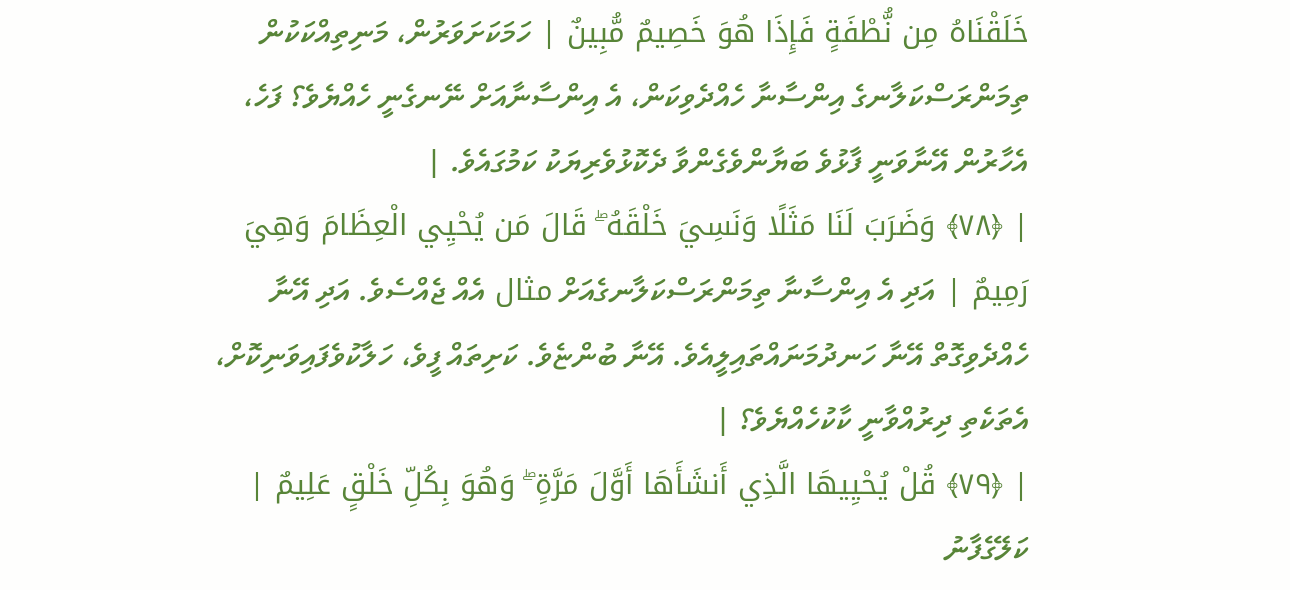خَلَقْنَاهُ مِن نُّطْفَةٍ فَإِذَا هُوَ خَصِيمٌ مُّبِينٌ | ހަމަކަށަވަރުން، މަނިތިއްކަކުން ތިމަންރަސްކަލާނގެ އިންސާނާ ހެއްދެވިކަން، އެ އިންސާނާއަށް ނޭނގެނީ ހެއްޔެވެ؟ ފަހެ، އެހާރުން އޭނާވަނީ ފާޅުވެ ބަޔާންވެގެންވާ ދެކޮޅުވެރިޔަކު ކަމުގައެވެ. |
| ﴿٧٨﴾ وَضَرَبَ لَنَا مَثَلًا وَنَسِيَ خَلْقَهُ ۖ قَالَ مَن يُحْيِي الْعِظَامَ وَهِيَ رَمِيمٌ | އަދި އެ އިންސާނާ ތިމަންރަސްކަލާނގެއަށް مثال އެއް ޖެއްސެވެ. އަދި އޭނާ ހެއްދެވިގޮތް އޭނާ ހަނދުމަނައްތައިލީއެވެ. އޭނާ ބުންޏެވެ. ކަށިތައް ފީވެ، ހަލާކުވެފައިވަނިކޮށް، އެތަކެތި ދިރުއްވާނީ ކާކުހެއްޔެވެ؟ |
| ﴿٧٩﴾ قُلْ يُحْيِيهَا الَّذِي أَنشَأَهَا أَوَّلَ مَرَّةٍ ۖ وَهُوَ بِكُلِّ خَلْقٍ عَلِيمٌ | ކަލޭގެފާނު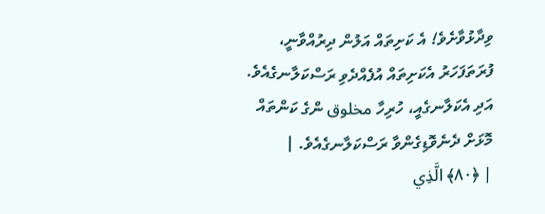ވިދާޅުވާށެވެ! އެ ކަށިތައް އަލުން ދިރުއްވާނީ، ފުރަތަފަހަރު އެކަށިތައް އުފެއްދެވި ރަސްކަލާނގެއެވެ. އަދި އެކަލާނގެއީ، ހުރިހާ مخلوق ންގެ ކަންތައް މޮޅަށް ދެނެވޮޑިގެންވާ ރަސްކަލާނގެއެވެ. |
| ﴿٨٠﴾ الَّذِي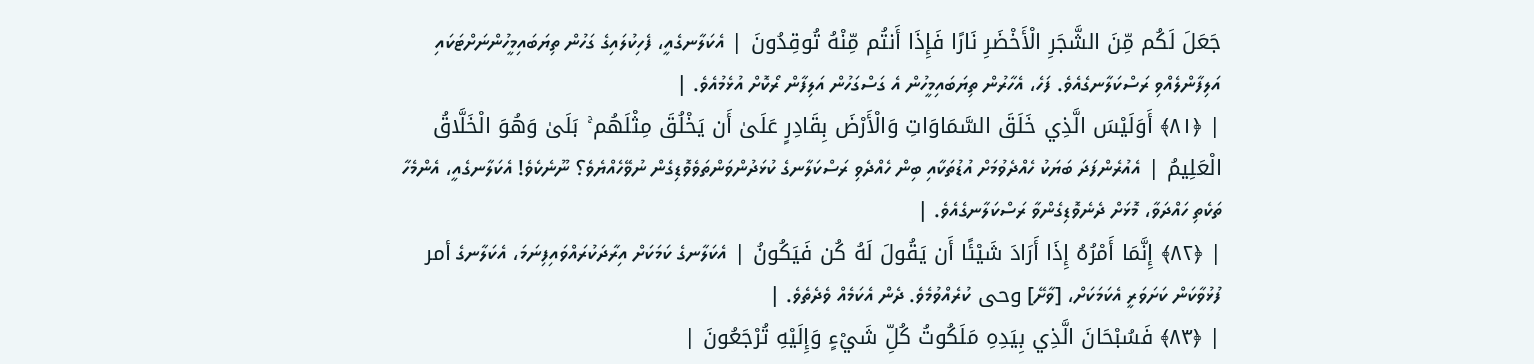جَعَلَ لَكُم مِّنَ الشَّجَرِ الْأَخْضَرِ نَارًا فَإِذَا أَنتُم مِّنْهُ تُوقِدُونَ | އެކަލާނގެއީ، ފެހިކުލައިގެ ގަހުން ތިޔަބައިމީހުންނަށްޓަކައި އަލިފާންލެއްވި ރަސްކަލާނގެއެވެ. ފަހެ، އެހާރުން ތިޔަބައިމީހުން އެ ގަސްގަހުން އަލިފާން ރޯކޮށް އުޅެމުއެވެ. |
| ﴿٨١﴾ أَوَلَيْسَ الَّذِي خَلَقَ السَّمَاوَاتِ وَالْأَرْضَ بِقَادِرٍ عَلَىٰ أَن يَخْلُقَ مِثْلَهُم ۚ بَلَىٰ وَهُوَ الْخَلَّاقُ الْعَلِيمُ | އެއުރެންފަދަ ބަޔަކު ހެއްދެވުމަށް އުޑުތަކާއި ބިން ހެއްދެވި ރަސްކަލާނގެ ކުޅަދުންވަންތަވެވޮޑިގެން ނުވޭހެއްޔެވެ؟ ނޫނެކެވެ! އެކަލާނގެއީ، އެންމެހާ ތަކެތި ހައްދަވާ، މޮޅަށް ދެނެވޮޑިގެންވާ ރަސްކަލާނގެއެވެ. |
| ﴿٨٢﴾ إِنَّمَا أَمْرُهُ إِذَا أَرَادَ شَيْئًا أَن يَقُولَ لَهُ كُن فَيَكُونُ | އެކަލާނގެ ކަމަކަށް އިރާދަކުރައްވައިފިނަމަ، އެކަލާނގެ أمر ފުޅުވާކަން ކަށަވަރީ އެކަމަކަށް، [ވާށޭ] وحى ކުރެއްވުމެވެ. ދެން އެކަމެއް ވެދެތެވެ. |
| ﴿٨٣﴾ فَسُبْحَانَ الَّذِي بِيَدِهِ مَلَكُوتُ كُلِّ شَيْءٍ وَإِلَيْهِ تُرْجَعُونَ |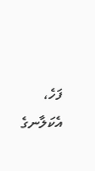ފަހެ، އެކަލާނގެ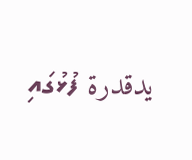يدقدرة ފުޅުގައި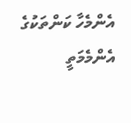އެންމެހާ ކަންތަކުގެ އެންމެމަތީ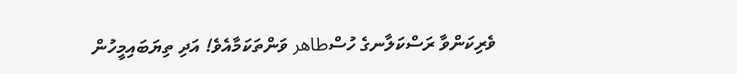ވެރިކަންވާ ރަސްކަލާނގެ ހުސްطاهر ވަންތަކަމާއެވެ! އަދި ތިޔަބައިމީހުން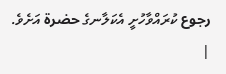رجوع ކުރައްވާހުށީ އެކަލާނގެ حضرة އަށެވެ. |